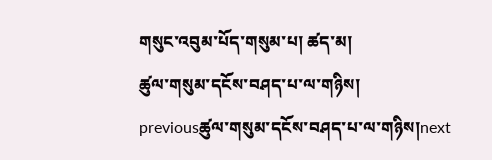གསུང་འབུམ་པོད་གསུམ་པ། ཚད་མ།
ཚུལ་གསུམ་དངོས་བཤད་པ་ལ་གཉིས།
previousཚུལ་གསུམ་དངོས་བཤད་པ་ལ་གཉིས།next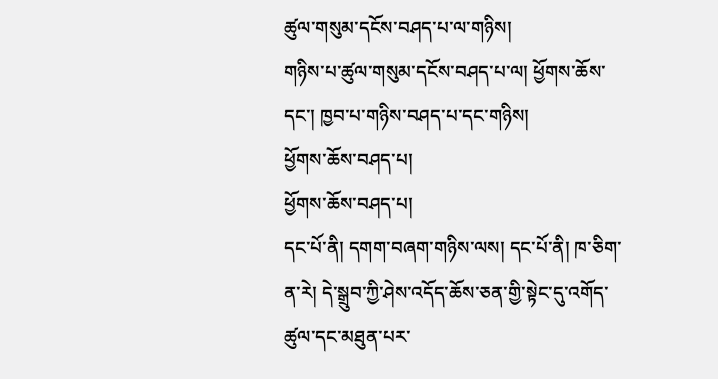ཚུལ་གསུམ་དངོས་བཤད་པ་ལ་གཉིས།
གཉིས་པ་ཚུལ་གསུམ་དངོས་བཤད་པ་ལ། ཕྱོགས་ཆོས་དང་། ཁྱབ་པ་གཉིས་བཤད་པ་དང་གཉིས།
ཕྱོགས་ཆོས་བཤད་པ།
ཕྱོགས་ཆོས་བཤད་པ།
དང་པོ་ནི། དགག་བཞག་གཉིས་ལས། དང་པོ་ནི། ཁ་ཅིག་ན་རེ། དེ་སྒྲུབ་ཀྱི་ཤེས་འདོད་ཆོས་ཅན་གྱི་སྟེང་དུ་འགོད་ཚུལ་དང་མཐུན་པར་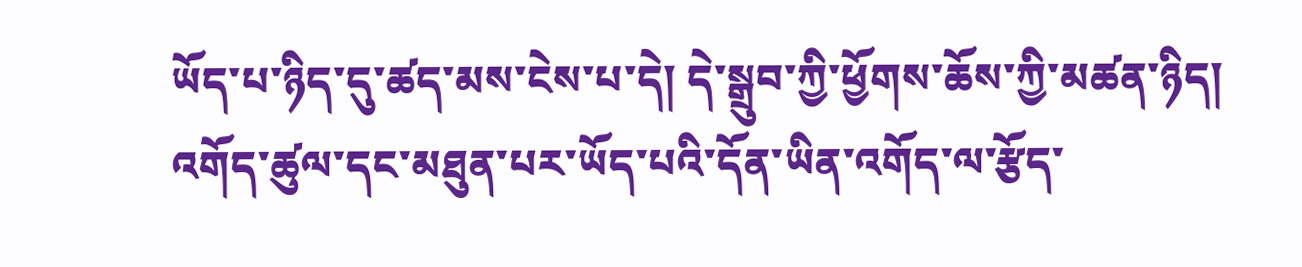ཡོད་པ་ཉིད་དུ་ཚད་མས་ངེས་པ་དེ། དེ་སྒྲུབ་ཀྱི་ཕྱོགས་ཆོས་ཀྱི་མཚན་ཉིད། འགོད་ཚུལ་དང་མཐུན་པར་ཡོད་པའི་དོན་ཡིན་འགོད་ལ་རྩོད་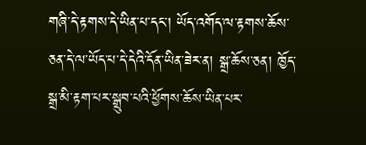གཞི་དེ་རྟགས་དེ་ཡིན་པ་དང་། ཡོད་འགོད་ལ་རྟགས་ཆོས་ཅན་དེ་ལ་ཡོད་པ་དེ་དེའི་དོན་ཡིན་ཟེར་ན། སྒྲ་ཆོས་ཅན། ཁྱོད་སྒྲ་མི་རྟག་པར་སྒྲུབ་པའི་ཕྱོགས་ཆོས་ཡིན་པར་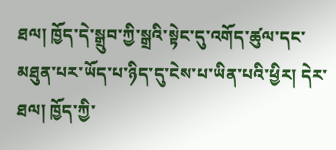ཐལ། ཁྱོད་དེ་སྒྲུབ་ཀྱི་སྒྲའི་སྟེང་དུ་འགོད་ཚུལ་དང་མཐུན་པར་ཡོད་པ་ཉིད་དུ་ངེས་པ་ཡིན་པའི་ཕྱིར། དེར་ཐལ། ཁྱོད་ཀྱི་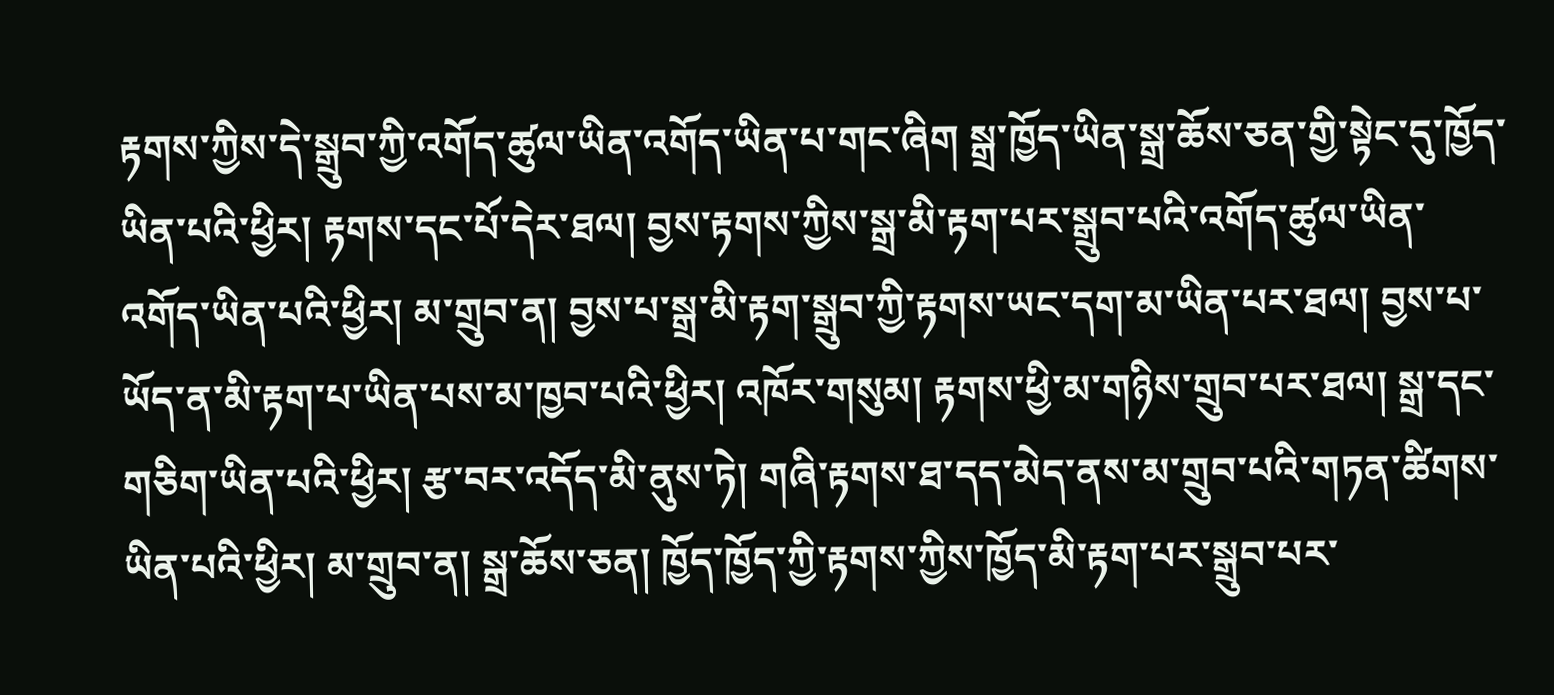རྟགས་ཀྱིས་དེ་སྒྲུབ་ཀྱི་འགོད་ཚུལ་ཡིན་འགོད་ཡིན་པ་གང་ཞིག སྒྲ་ཁྱོད་ཡིན་སྒྲ་ཆོས་ཅན་གྱི་སྟེང་དུ་ཁྱོད་ཡིན་པའི་ཕྱིར། རྟགས་དང་པོ་དེར་ཐལ། བྱས་རྟགས་ཀྱིས་སྒྲ་མི་རྟག་པར་སྒྲུབ་པའི་འགོད་ཚུལ་ཡིན་འགོད་ཡིན་པའི་ཕྱིར། མ་གྲུབ་ན། བྱས་པ་སྒྲ་མི་རྟག་སྒྲུབ་ཀྱི་རྟགས་ཡང་དག་མ་ཡིན་པར་ཐལ། བྱས་པ་ཡོད་ན་མི་རྟག་པ་ཡིན་པས་མ་ཁྱབ་པའི་ཕྱིར། འཁོར་གསུམ། རྟགས་ཕྱི་མ་གཉིས་གྲུབ་པར་ཐལ། སྒྲ་དང་གཅིག་ཡིན་པའི་ཕྱིར། རྩ་བར་འདོད་མི་ནུས་ཏེ། གཞི་རྟགས་ཐ་དད་མེད་ནས་མ་གྲུབ་པའི་གཏན་ཚིགས་ཡིན་པའི་ཕྱིར། མ་གྲུབ་ན། སྒྲ་ཆོས་ཅན། ཁྱོད་ཁྱོད་ཀྱི་རྟགས་ཀྱིས་ཁྱོད་མི་རྟག་པར་སྒྲུབ་པར་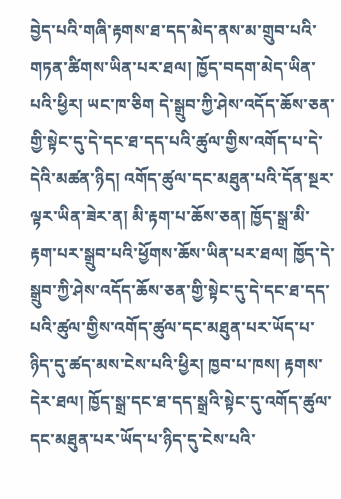བྱེད་པའི་གཞི་རྟགས་ཐ་དད་མེད་ནས་མ་གྲུབ་པའི་གཏན་ཚིགས་ཡིན་པར་ཐལ། ཁྱོད་བདག་མེད་ཡིན་པའི་ཕྱིར། ཡང་ཁ་ཅིག དེ་སྒྲུབ་ཀྱི་ཤེས་འདོད་ཆོས་ཅན་གྱི་སྟེང་དུ་དེ་དང་ཐ་དད་པའི་ཚུལ་གྱིས་འགོད་པ་དེ་དེའི་མཚན་ཉིད། འགོད་ཚུལ་དང་མཐུན་པའི་དོན་སྔར་ལྟར་ཡིན་ཟེར་ན། མི་རྟག་པ་ཆོས་ཅན། ཁྱོད་སྒྲ་མི་རྟག་པར་སྒྲུབ་པའི་ཕྱོགས་ཆོས་ཡིན་པར་ཐལ། ཁྱོད་དེ་སྒྲུབ་ཀྱི་ཤེས་འདོད་ཆོས་ཅན་གྱི་སྟེང་དུ་དེ་དང་ཐ་དད་པའི་ཚུལ་གྱིས་འགོད་ཚུལ་དང་མཐུན་པར་ཡོད་པ་ཉིད་དུ་ཚད་མས་ངེས་པའི་ཕྱིར། ཁྱབ་པ་ཁས། རྟགས་དེར་ཐལ། ཁྱོད་སྒྲ་དང་ཐ་དད་སྒྲའི་སྟེང་དུ་འགོད་ཚུལ་དང་མཐུན་པར་ཡོད་པ་ཉིད་དུ་ངེས་པའི་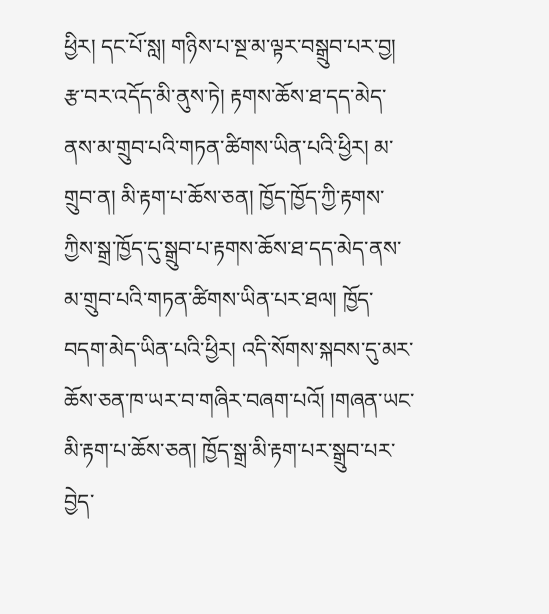ཕྱིར། དང་པོ་སླ། གཉིས་པ་སྔ་མ་ལྟར་བསྒྲུབ་པར་བྱ། རྩ་བར་འདོད་མི་ནུས་ཏེ། རྟགས་ཆོས་ཐ་དད་མེད་ནས་མ་གྲུབ་པའི་གཏན་ཚིགས་ཡིན་པའི་ཕྱིར། མ་གྲུབ་ན། མི་རྟག་པ་ཆོས་ཅན། ཁྱོད་ཁྱོད་ཀྱི་རྟགས་ཀྱིས་སྒྲ་ཁྱོད་དུ་སྒྲུབ་པ་རྟགས་ཆོས་ཐ་དད་མེད་ནས་མ་གྲུབ་པའི་གཏན་ཚིགས་ཡིན་པར་ཐལ། ཁྱོད་བདག་མེད་ཡིན་པའི་ཕྱིར། འདི་སོགས་སྐབས་དུ་མར་ཆོས་ཅན་ཁ་ཡར་བ་གཞིར་བཞག་པའོ། །གཞན་ཡང་མི་རྟག་པ་ཆོས་ཅན། ཁྱོད་སྒྲ་མི་རྟག་པར་སྒྲུབ་པར་བྱེད་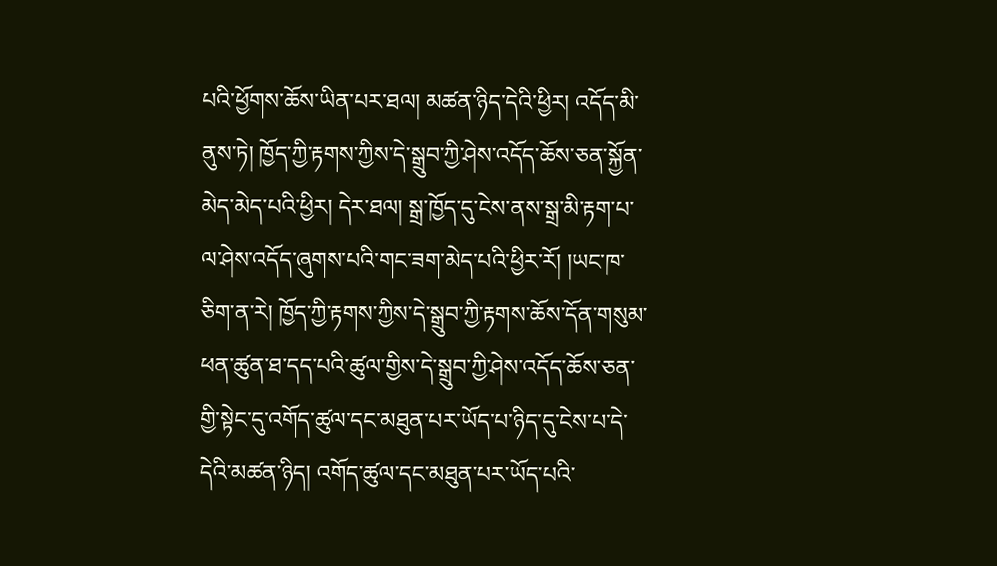པའི་ཕྱོགས་ཆོས་ཡིན་པར་ཐལ། མཚན་ཉིད་དེའི་ཕྱིར། འདོད་མི་ནུས་ཏེ། ཁྱོད་ཀྱི་རྟགས་ཀྱིས་དེ་སྒྲུབ་ཀྱི་ཤེས་འདོད་ཆོས་ཅན་སྐྱོན་མེད་མེད་པའི་ཕྱིར། དེར་ཐལ། སྒྲ་ཁྱོད་དུ་ངེས་ནས་སྒྲ་མི་རྟག་པ་ལ་ཤེས་འདོད་ཞུགས་པའི་གང་ཟག་མེད་པའི་ཕྱིར་རོ། །ཡང་ཁ་ཅིག་ན་རེ། ཁྱོད་ཀྱི་རྟགས་ཀྱིས་དེ་སྒྲུབ་ཀྱི་རྟགས་ཆོས་དོན་གསུམ་ཕན་ཚུན་ཐ་དད་པའི་ཚུལ་གྱིས་དེ་སྒྲུབ་ཀྱི་ཤེས་འདོད་ཆོས་ཅན་གྱི་སྟེང་དུ་འགོད་ཚུལ་དང་མཐུན་པར་ཡོད་པ་ཉིད་དུ་ངེས་པ་དེ་དེའི་མཚན་ཉིད། འགོད་ཚུལ་དང་མཐུན་པར་ཡོད་པའི་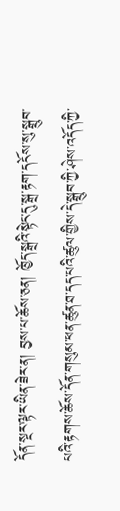དོན་སྔར་ལྟར་ཡིན་ཟེར་ན། བྱས་པ་ཆོས་ཅན། ཁྱོད་སྒྲའི་སྟེང་དུ་སྒྲ་རྟག་དངོས་སུ་སྒྲུབ་པའི་རྟགས་ཆོས་དོན་གསུམ་ཕན་ཚུན་ཐ་དད་པའི་ཚུལ་གྱིས་དེ་སྒྲུབ་ཀྱི་ཤེས་འདོད་ཀྱི་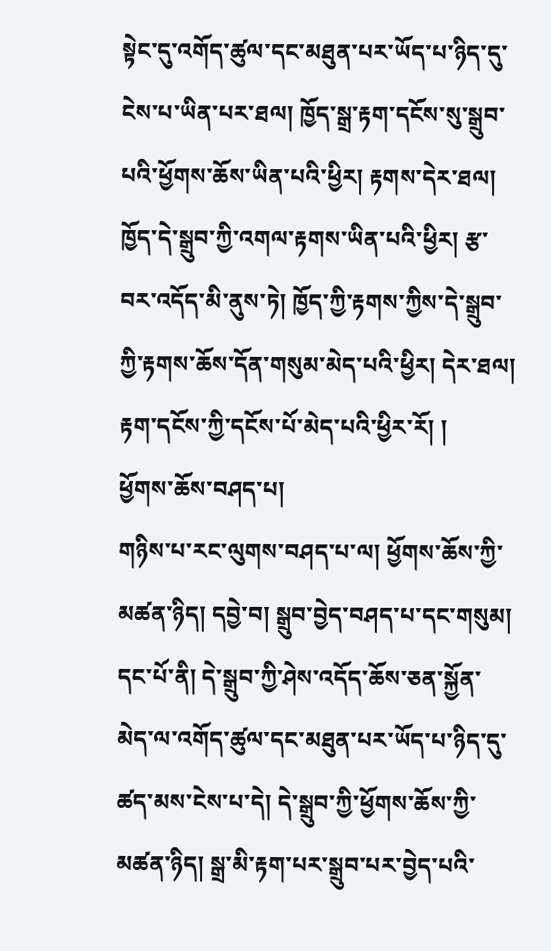སྟེང་དུ་འགོད་ཚུལ་དང་མཐུན་པར་ཡོད་པ་ཉིད་དུ་ངེས་པ་ཡིན་པར་ཐལ། ཁྱོད་སྒྲ་རྟག་དངོས་སུ་སྒྲུབ་པའི་ཕྱོགས་ཆོས་ཡིན་པའི་ཕྱིར། རྟགས་དེར་ཐལ། ཁྱོད་དེ་སྒྲུབ་ཀྱི་འགལ་རྟགས་ཡིན་པའི་ཕྱིར། རྩ་བར་འདོད་མི་ནུས་ཏེ། ཁྱོད་ཀྱི་རྟགས་ཀྱིས་དེ་སྒྲུབ་ཀྱི་རྟགས་ཆོས་དོན་གསུམ་མེད་པའི་ཕྱིར། དེར་ཐལ། རྟག་དངོས་ཀྱི་དངོས་པོ་མེད་པའི་ཕྱིར་རོ། །
ཕྱོགས་ཆོས་བཤད་པ།
གཉིས་པ་རང་ལུགས་བཤད་པ་ལ། ཕྱོགས་ཆོས་ཀྱི་མཚན་ཉིད། དབྱེ་བ། སྒྲུབ་བྱེད་བཤད་པ་དང་གསུམ། དང་པོ་ནི། དེ་སྒྲུབ་ཀྱི་ཤེས་འདོད་ཆོས་ཅན་སྐྱོན་མེད་ལ་འགོད་ཚུལ་དང་མཐུན་པར་ཡོད་པ་ཉིད་དུ་ཚད་མས་ངེས་པ་དེ། དེ་སྒྲུབ་ཀྱི་ཕྱོགས་ཆོས་ཀྱི་མཚན་ཉིད། སྒྲ་མི་རྟག་པར་སྒྲུབ་པར་བྱེད་པའི་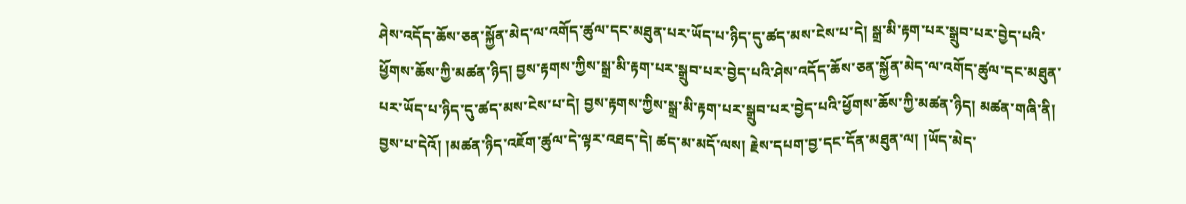ཤེས་འདོད་ཆོས་ཅན་སྐྱོན་མེད་ལ་འགོད་ཚུལ་དང་མཐུན་པར་ཡོད་པ་ཉིད་དུ་ཚད་མས་ངེས་པ་དེ། སྒྲ་མི་རྟག་པར་སྒྲུབ་པར་བྱེད་པའི་ཕྱོགས་ཆོས་ཀྱི་མཚན་ཉིད། བྱས་རྟགས་ཀྱིས་སྒྲ་མི་རྟག་པར་སྒྲུབ་པར་བྱེད་པའི་ཤེས་འདོད་ཆོས་ཅན་སྐྱོན་མེད་ལ་འགོད་ཚུལ་དང་མཐུན་པར་ཡོད་པ་ཉིད་དུ་ཚད་མས་ངེས་པ་དེ། བྱས་རྟགས་ཀྱིས་སྒྲ་མི་རྟག་པར་སྒྲུབ་པར་བྱེད་པའི་ཕྱོགས་ཆོས་ཀྱི་མཚན་ཉིད། མཚན་གཞི་ནི། བྱས་པ་དེའོ། །མཚན་ཉིད་འཇོག་ཚུལ་དེ་ལྟར་འཐད་དེ། ཚད་མ་མདོ་ལས། རྗེས་དཔག་བྱ་དང་དོན་མཐུན་ལ། །ཡོད་མེད་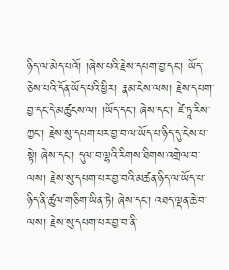ཉིད་ལ་མེད་པའོ། །ཞེས་པའི་རྗེས་དཔག་བྱ་དང་། ཡོད་ཅེས་པའི་དོན་ཡོད་པའི་ཕྱིར། རྣམ་ངེས་ལས། རྗེས་དཔག་བྱ་དང་དེ་མཚུངས་ལ། །ཡོད་དང་། ཞེས་དང་། ཛེ་ཏཱ་རིས་ཀྱང་། རྗེས་སུ་དཔག་པར་བྱ་བ་ལ་ཡོད་པ་ཉིད་དུ་ངེས་པ་སྟེ། ཞེས་དང་། དུལ་བ་ལྷའི་རིགས་ཐིགས་འགྲེལ་བ་ལས། རྗེས་སུ་དཔག་པར་བྱ་བའི་མཚན་ཉིད་ལ་ཡོད་པ་ཉིད་ནི་ཚུལ་གཅིག་ཡིན་ཏེ། ཞེས་དང་། འཐད་ལྡན་ཆེ་བ་ལས། རྗེས་སུ་དཔག་པར་བྱ་བ་ནི་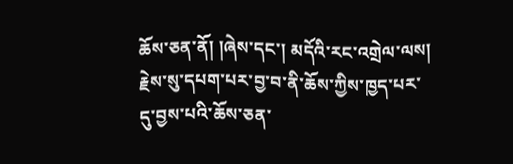ཆོས་ཅན་ནོ། །ཞེས་དང་། མདོའི་རང་འགྲེལ་ལས། རྗེས་སུ་དཔག་པར་བྱ་བ་ནི་ཆོས་ཀྱིས་ཁྱད་པར་དུ་བྱས་པའི་ཆོས་ཅན་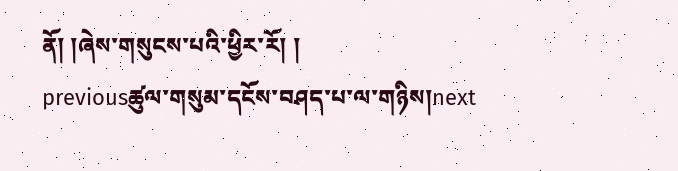ནོ། །ཞེས་གསུངས་པའི་ཕྱིར་རོ། །
previousཚུལ་གསུམ་དངོས་བཤད་པ་ལ་གཉིས།next